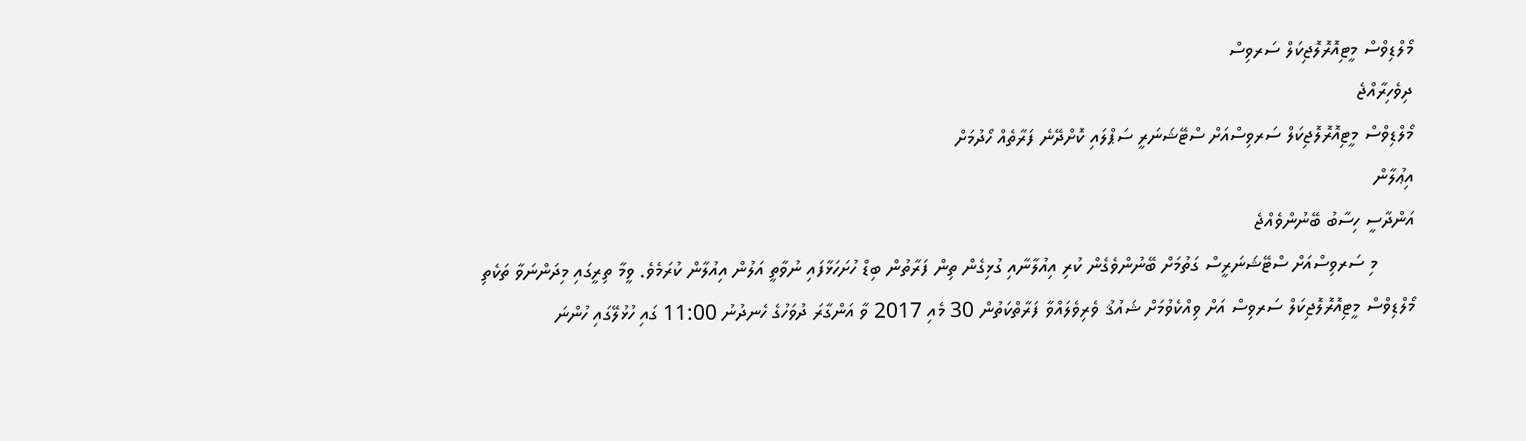މޯލްޑިވްސް މީޓިއޮރޮލޮޖިކަލް ސަރވިސް
ދިވެހިރާއްޖެ
މޯލްޑިވްސް މީޓިއޮރޮލޮޖިކަލް ސަރވިސްއަށް ސްޓޭޝަނަރީ ސަޕްލައި ކޮށްދޭނެ ފަރާތެއް ހޯދުމަށް
އިޢުލާން
އަންދާސީ ހިސާބު ބޭނުންވެއްޖެ
       މި ސަރވިސްއަށް ސްޓޭޝަނަރީސް ގަތުމަށް ބޭނުންވެގެން ކުރި އިއުލާނާއި ގުޅިގެން ތިން ފަރާތުން ބިޑް ހުށަހަޅާފައި ނުވާތީ އަލުން އިއުލާން ކުރަމެވެ. ވީމާ ތިރީގައި މިދަންނަވާ ތަކެތި މޯލްޑިވްސް މީޓިއޮރޮލޮޖިކަލް ސަރވިސް އަށް ވިއްކެވުމަށް ޝައުޤު ވެރިވެލައްވާ ފަރާތްކަތުން 30 މެއި 2017 ވާ އަންގާރަ ދުވަހުގެ ހެނދުނު 11:00 ގައި ހުޅުލޭގައި ހުންނަ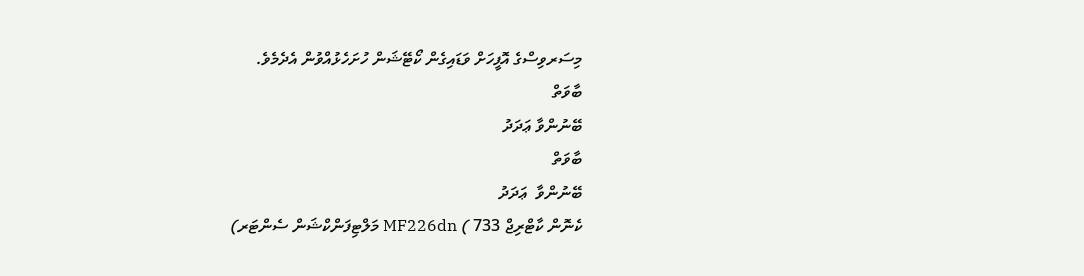މިސަރވިސްގެ އޮފީހަށް ވަޑައިގެން ކޯޓޭޝަން ހުށަހެޅުއްވުން އެދެމެވެ.
ބާވަތް
ބޭނުންވާ ޢަދަދު
ބާވަތް
ބޭނުންވާ  ޢަދަދު
ކެނޮން ކާޓްރިޖް 733 ) MF226dn މަލްޓިފަންކްޝަން ސެންޓަރ)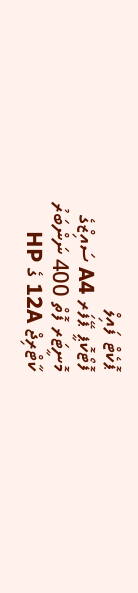ޕޮކެޓް ފައިލް
ފޮޓޯކޮޕީ ޕޭފަރ A4 ސައިޒްގެ
މޮނީޓަރ ފޮތް 400 ނަންބަރު
ކާޓްރިޖް 12A ގެ HP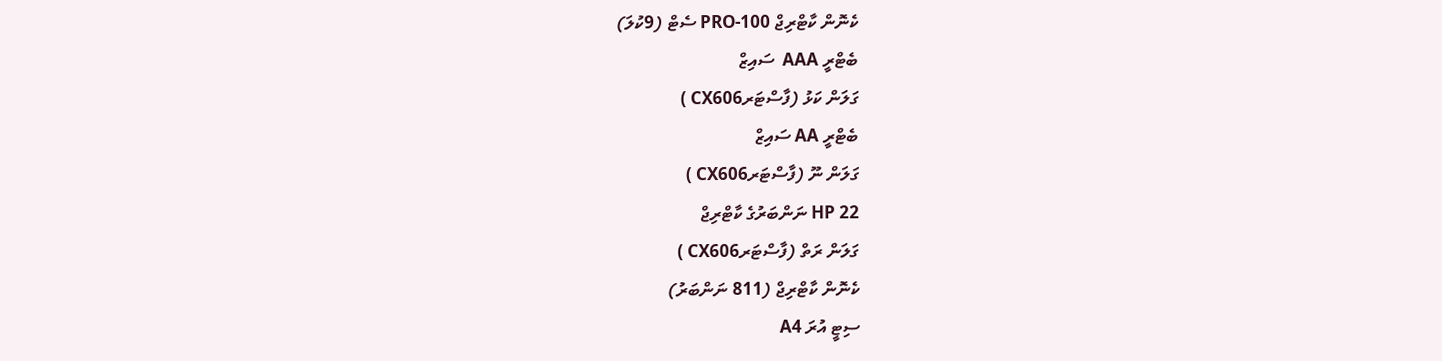ކެނޮން ކާޓްރިޖް PRO-100 ސެޓް (9ކުލަ)
ބެޓްރީ AAA  ސައިޒް
ގަލަން ކަޅު (ފާސްޓަރCX606 )
ބެޓްރީ AA ސައިޒް
ގަލަން ނޫ (ފާސްޓަރCX606 )
HP 22 ނަންބަރުގެ ކާޓްރިޖް
ގަލަން ރަތް (ފާސްޓަރCX606 )
ކެނޮން ކާޓްރިޖް (811 ނަންބަރު)
ސިޓީ އުރަ A4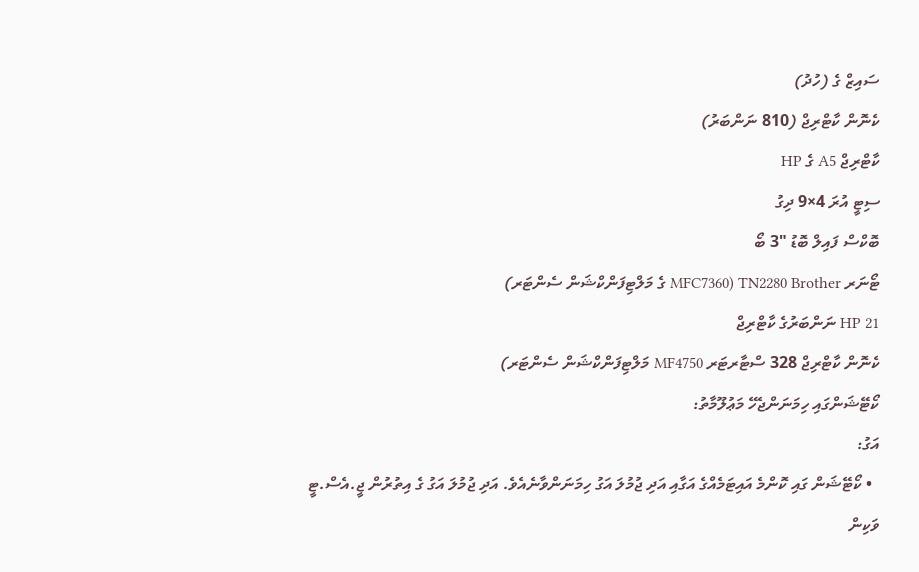ސައިޒް ގެ (ހުދު)
ކެނޮން ކާޓްރިޖް (810 ނަންބަރު)
ކާޓްރިޖް A5 ގެ HP
ސިޓީ އުރަ 4×9 ދިގު
ބޮކްސް ފައިލް ބޮޑު "3 ބޯ
ޓޯނަރ TN2280 Brother (MFC7360 ގެ މަލްޓިފަންކްޝަން ސެންޓަރ)
HP 21 ނަންބަރުގެ ކާޓްރިޖް
ކެނޮން ކާޓްރިޖް 328 ސްޓާރޓަރ MF4750 މަލްޓިފަންކްޝަން ސެންޓަރ)
ކޯޓޭޝަންގައި ހިމަނަންޖެހޭ މަޢުލޫމާތު:
އަގު:
  • ކޯޓޭޝަން ގައި ކޮންމެ އައިޓަމެއްގެ އަގާއި އަދި ޖުމުލަ އަގު ހިމަނަންވާނެއެވެ. އަދި ޖުމުލަ އަގު ގެ އިތުރުން ޖީ.އެސް.ޓީ ވަކިން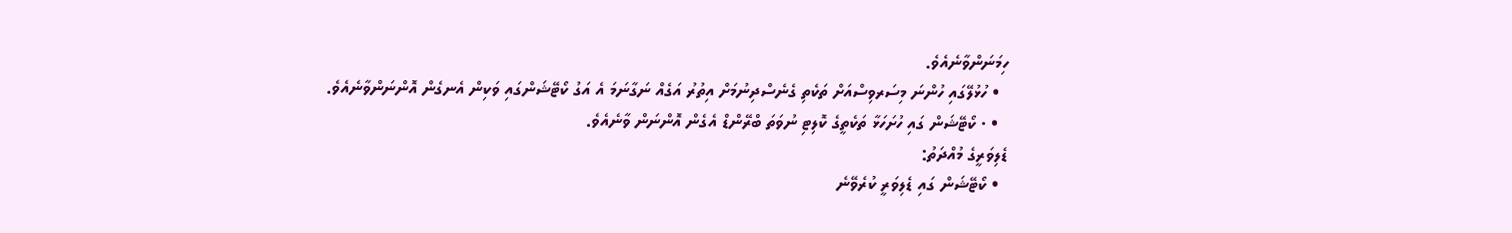ހިމަނަންވާނެއެވެ.
  • ހުޅުލޭގައި ހުންނަ މިސަރވިސްއަށް ތަކެތި ގެނެސްދިނުމަށް އިތުރު އަގެއް ނަގާނަމަ އެ އަގު ކޯޓޭޝަންގައި ވަކިން އެނގެން އޮންނަންވާނެއެވެ.
  • · ކޯޓޭޝަން ގައި ހުށަހަޅާ ތަކެތީގެ ކޮލިޓި ނުވަތަ ބްރޭންޑް އެގެން އޮންނަން ވާނެއެވެ.
ޑެލިވަރީގެ މުއްދަތު:
  • ކޯޓޭޝަން ގައި ޑެލިވަރީ ކުރެވޭނެ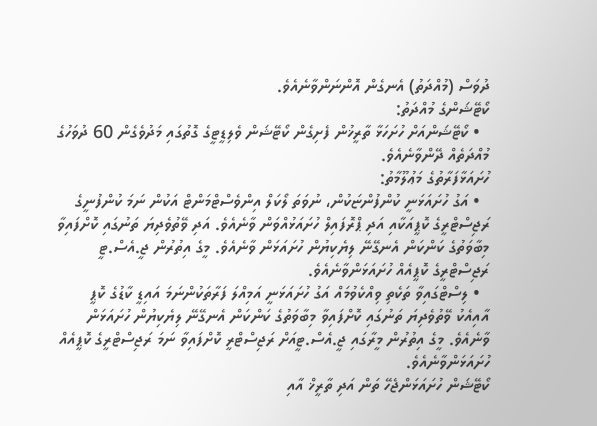ދުވަސް (މުއްދަތު) އެނގެން އޮންނަންވާނެއެވެ.
ކޯޓޭޝަންގެ މުއްދަތު:
  • ކޯޓޭޝަންއަށް ހުށަހަޅާ ތާރީޚުން ފެށިގެން ކޯޓޭޝަން ވެލިޑީޓީގެ ގޮތުގައި މަދުވެގެން 60 ދުވަހުގެ މުއްދަތެއް ދޭންވާނެއެވެ.
ހުށައަޅާފަރާތުގެ މަޢުލޫމާތު:
  • އަގު ހުށައަޅަނީ ކުންފުންޏަކުން، ނުވަތަ ލޯކަލް އިންވެސްޓްމަންޓް އަކުން ނަމަ ކުންފުނީގެ ރަޖިސްޓްރީގެ ކޮޕީއަކާއި އަދި ޕްރޮފައިލް ހުށައަޅުއްވަން ވާނެއެވެ. އަދި ވޭތުވެދިޔަ ތަނުގައި ކޮށްފައިވާ މިބާވަތުގެ ކަންކަން އެނގޭނޭ ލިޔެކިޔުން ހުށައަޅަން ވާނެއެވެ. މީގެ އިތުރުން ޖީ.އެސް.ޓީ ރަޖިސްޓްރީގެ ކޮޕީއެއް ހުށައަޅަންވާނެއެވެ.
  • ލިސްޓްގައިވާ ތަކެތި ވިއްކެވުމައް އަގު ހުށައަޅަނީ އަމިއްލަ ފަރާތަކުންނަމަ އައިޑީ ކާޑުގެ ކޮޕީ އާއިއެކު ވޭތުވެދިޔަ ތަނުގައި ކޮށްފައިވާ މިބާވަތުގެ ކަންކަން އެނގޭނޭ ލިޔެކިޔުން ހުށައަޅަން ވާނެއެވެ. މީގެ އިތުރުން މީރާގައި ޖީ.އެސް.ޓީއަށް ރަޖިސްޓްރީ ކޮށްފައިވާ ނަމަ ރަޖިސްޓްރީގެ ކޮޕީއެއް ހުށައަޅަންވާނެއެވެ.
ކޯޓޭޝަން ހުށައަޅަންޖެހޭ ތަން އަދި ތާރީޚް އާއި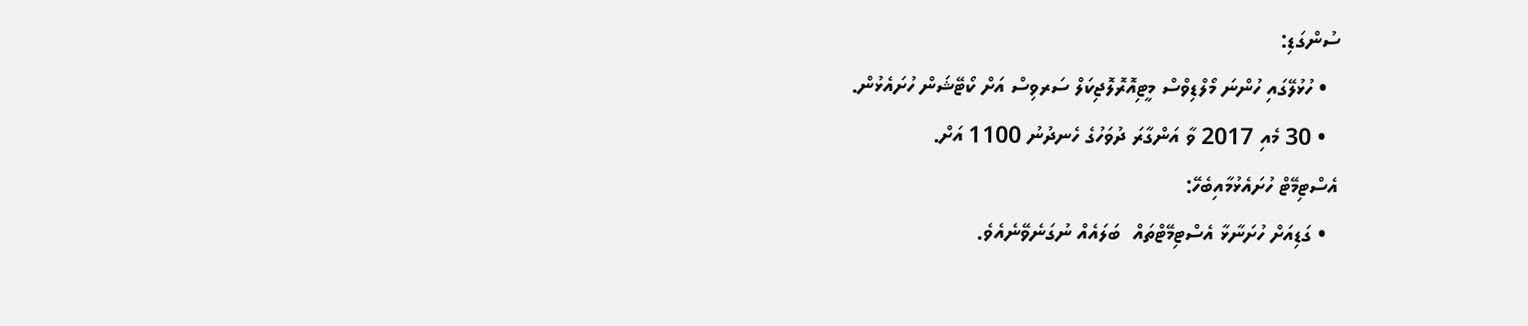ސުންގަޑި:
  • ހުޅުލޭގައި ހުންނަ މޯލްޑިވްސް މީޓިއޮރޮލޮޖިކަލް ސަރވިސް އަށް ކޯޓޭޝަން ހުށައެޅުން.
  • 30 މެއި 2017 ވާ އަންގާރަ ދުވަހުގެ ހެނދުނު 1100 އަށް.
އެސްޓިމޭޓް ހުށައެޅުމާއިބެހޭ:
  • ގަޑިއަށް ހުށަނާޅާ އެސްޓިމޭޓްތައް  ބަލައެއް ނުގަނެވޭނެއެވެ.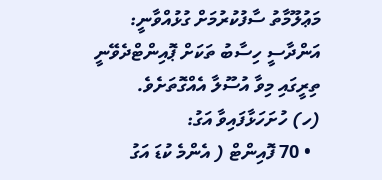މަޢުލޫމާތު ސާފުކުރުމަށް ގުޅުއްވާނީ:
އަންދާސީ ހިސާބު ތަކަށް ޕޮއިންޓްދެވޭނީ ތިރީގައި މިވާ އުސޫލާ އެއްގޮތަށެވެ.
(ހ) ހުށަހަޅާފައިވާ އަގު:
  • 70 ފޮއިންޓް ( އެންމެ ކުޑަ އަގު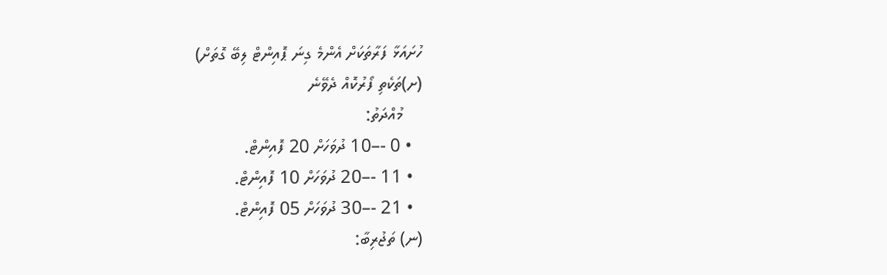ހުށައަޅާ ފަރާތަކަށް އެންމެ ގިނަ ޕޮއިންޓް ލިބޭ ގޮތަށް)
(ށ)ތަކެތި ފޯރުކޮއް ދެވޭނެ
    މުއްދަތު:
  • 0 -–10 ދުވަހަށް 20 ފޮއިންޓް.
  • 11 -–20 ދުވަހަށް 10 ފޮއިންޓް.
  • 21 -–30 ދުވަހަށް 05 ފޮއިންޓް.
(ނ) ތަޖުރިބާ: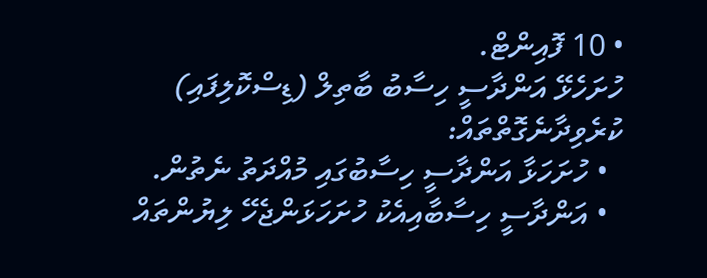• 10 ފޮއިންޓް.
ހުށަހެޅޭ އަންދާސީ ހިސާބު ބާތިލް (ޑިސްކޮލިފައި) ކުރެވިދާނެގޮތްތައް:
  • ހުށަހަޅާ އަންދާސީ ހިސާބުގައި މުއްދަތު ނެތުން.
  • އަންދާސީ ހިސާބާއިއެކު ހުށަހަޅަންޖެހޭ ލިޔުންތައް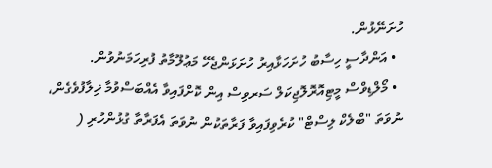ހުށަނޭޅުން.
  • އަންދާސީ ހިސާބު ހުށަހަޅާއިރު ހުށަޅަންޖެހޭ މަޢުލޫމާތު ފުރިހަމަނުވުން.
  • މޯލްޑިވްސް މީޓިއޮރޮލޮޖިކަލް ސަރވިސް އިން ކޮށްފައިވާ އެއްބަސްވުމާ ޚިލާފުވެގެން، ނުވަތަ "ބްލެކް ލިސްޓް" ކުރެވިފައިވާ ފަރާތަކުން ނުވަތަ އެފަރާތާ ގުޅުންހުރި (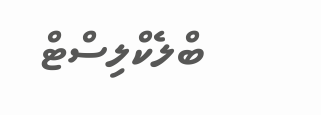ބްލެކްލިސްޓް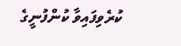ކުރެވިފައިވާ ކުންފުނީގެ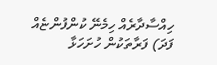ހިއްސާދާރެއް ހިމެނޭ ކުންފުންޏެއް ފަދަ) ފަރާތަކުން ހުށަހަޅާ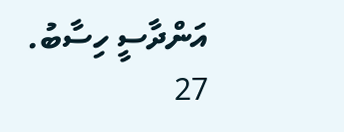އަންދާސީ ހިސާބު.
27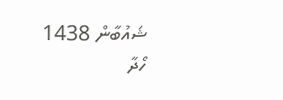ޝައުބާން 1438
ހޯދާ